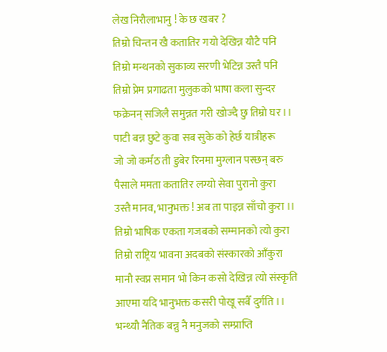लेख निरौलाभानु ! के छ खबर ?
तिम्रो चिन्तन खै कतातिर गयो देखिन्न यौटै पनि
तिम्रो मन्थनको सुकाव्य सरणी भेटिन्न उस्तै पनि
तिम्रो प्रेम प्रगाढता मुलुकको भाषा कला सुन्दर
फक्रेनन् सजिलै समुन्नत गरी खोज्दै छु तिम्रो घर ।।
पाटी बन्न छुटे कुवा सब सुके को हेर्छ यात्रीहरू
जो जो कर्मठ ती डुबेर रिनमा मुग्लान पस्छन् बरु
पैसाले ममता कतातिर लग्यो सेवा पुरानो कुरा
उस्तै मानव, भानुभक्त ! अब ता पाइन्न साँचो कुरा ।।
तिम्रो भाषिक एकता गजबको सम्मानको त्यो कुरा
तिम्रो राष्ट्रिय भावना अदबको संस्कारको आँकुरा
मानौ स्वप्न समान भो किन कसो देखिन्न त्यो संस्कृति
आएमा यदि भानुभक्त कसरी पोखू सबैँ दुर्गति ।।
भन्थ्यौ नैतिक बन्नु नै मनुजको सम्प्राप्ति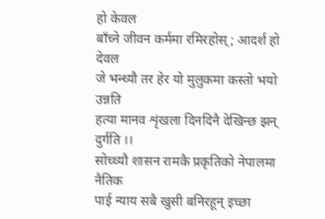हो केवल
बाँच्ने जीवन कर्ममा रमिरहोस्; आदर्श हो देवल
जे भन्थ्यौ तर हेर यो मुलुकमा कस्तो भयो उन्नति
हत्या मानव शृंखला दिनदिनै देखिन्छ झन् दुर्गति ।।
सोच्थ्यौ शासन रामकै प्रकृतिको नेपालमा नैतिक
पाई न्याय सबै खुसी बनिरहून् इच्छा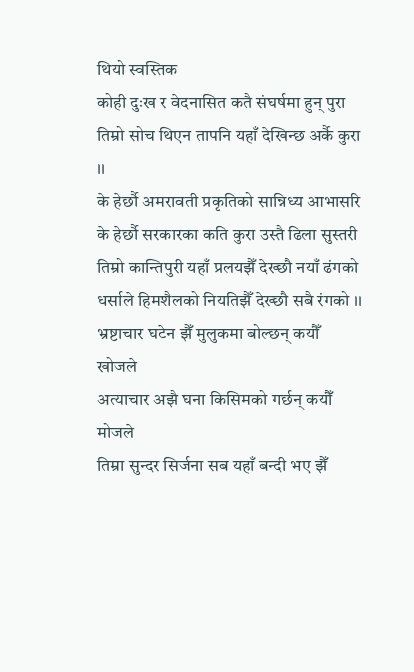थियो स्वस्तिक
कोही दुःख र वेदनासित कतै संघर्षमा हुन् पुरा
तिम्रो सोच थिएन तापनि यहाँ देखिन्छ अर्कै कुरा ।।
के हेर्छौ अमरावती प्रकृतिको सान्निध्य आभासरि
के हेर्छौ सरकारका कति कुरा उस्तै ढिला सुस्तरी
तिम्रो कान्तिपुरी यहाँ प्रलयझैँ देख्छौ नयाँ ढंगको
धर्साले हिमशैलको नियतिझैँ देख्छौ सबै रंगको ।।
भ्रष्टाचार घटेन झैँ मुलुकमा बोल्छन् कयौँ खोजले
अत्याचार अझै घना किसिमको गर्छन् कयौँ मोजले
तिम्रा सुन्दर सिर्जना सब यहाँ बन्दी भए झैँ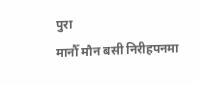पुरा
मानौँ मौन बसी निरीहपनमा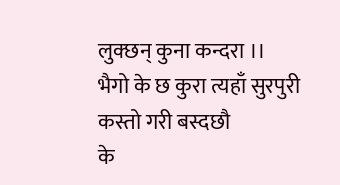लुक्छन् कुना कन्दरा ।।
भैगो के छ कुरा त्यहाँ सुरपुरी कस्तो गरी बस्दछौ
के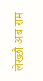लेख्छौ अब राम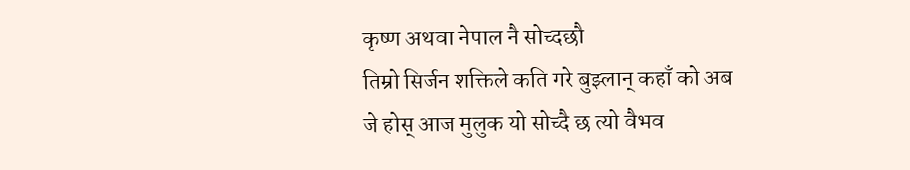कृष्ण अथवा नेपाल नै सोच्दछौ
तिम्रो सिर्जन शक्तिले कति गरे बुझ्लान् कहाँ को अब
जे होस् आज मुलुक यो सोच्दै छ त्यो वैभव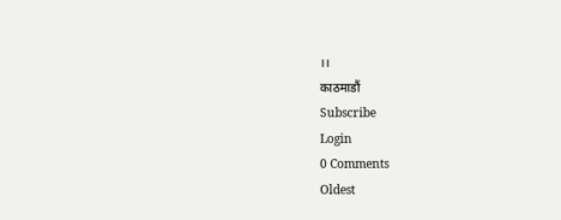।।
काठमाडौं
Subscribe
Login
0 Comments
Oldest